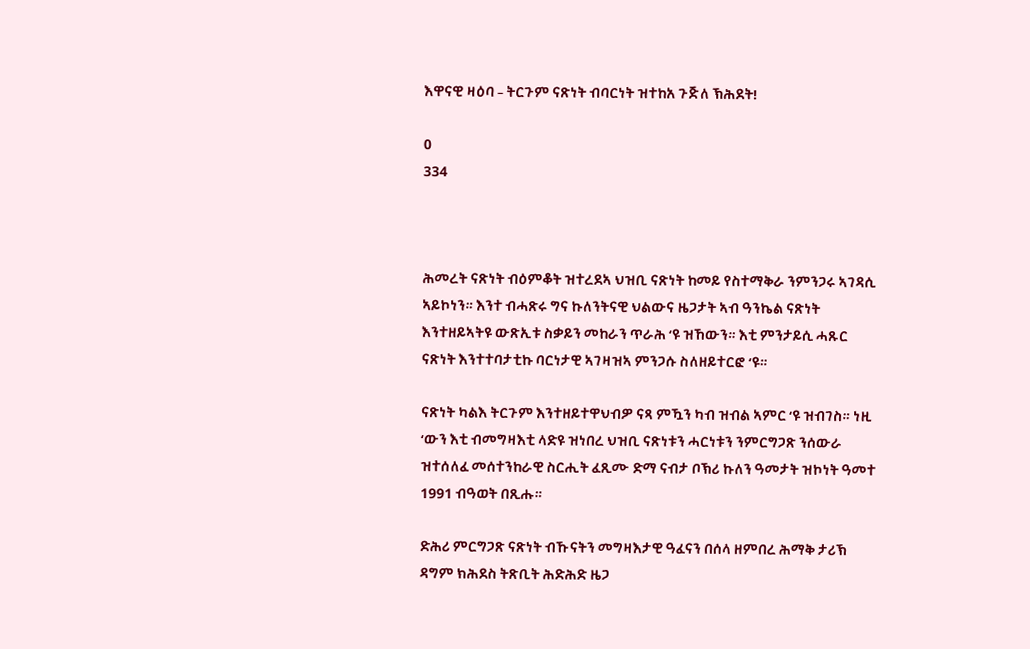እዋናዊ ዛዕባ – ትርጉም ናጽነት ብባርነት ዝተከአ ጉጅለ ኽሕደት!

0
334



ሕመረት ናጽነት ብዕምቆት ዝተረደኣ ህዝቢ ናጽነት ከመይ የስተማቅራ ንምንጋሩ ኣገዳሲ ኣይኮነን። እንተ ብሓጽሩ ግና ኩለንትናዊ ህልውና ዜጋታት ኣብ ዓንኬል ናጽነት እንተዘይኣትዩ ውጽኢቱ ስቃይን መከራን ጥራሕ ‘ዩ ዝኸውን። እቲ ምንታይሲ ሓጹር ናጽነት እንተተባታቲኩ ባርነታዊ ኣገዛዝኣ ምንጋሱ ስለዘይተርፎ ‘ዩ።

ናጽነት ካልእ ትርጉም እንተዘይተዋህብዎ ናጻ ምዃን ካብ ዝብል ኣምር ‘ዩ ዝብገስ። ነዚ ‘ውን እቲ ብመግዛእቲ ላድዩ ዝነበረ ህዝቢ ናጽነቱን ሓርነቱን ንምርግጋጽ ንሰውራ ዝተሰለፈ መሰተንከራዊ ስርሒት ፈጺሙ ድማ ናብታ ቦኽሪ ኩለን ዓመታት ዝኮነት ዓመተ 1991 ብዓወት በጺሑ።

ድሕሪ ምርግጋጽ ናጽነት ብኹናትን መግዛእታዊ ዓፈናን በሰላ ዘምበረ ሕማቅ ታሪኽ ዳግም ክሕደስ ትጽቢት ሕድሕድ ዜጋ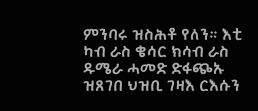ምንባሩ ዝስሕቶ የለን። እቲ ካብ ራስ ቄሳር ክሳብ ራስ ዱሜራ ሓመድ ድፋጭኡ ዝጸገበ ህዝቢ ገዛእ ርእሱን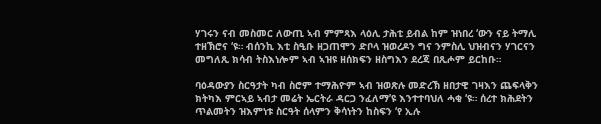ሃገሩን ናብ መስመር ለውጢ ኣብ ምምጻእ ላዕሊ ታሕቲ ይብል ከም ዝነበረ ‘ውን ናይ ትማሊ ተዘኽሮና ‘ዩ። ብሰንኪ እቲ ስዒቡ ዘጋጠሞን ድቦላ ዝወረዶን ግና ንምስሊ ህዝብናን ሃገርናን መግለጺ ክሳብ ትስእነሎም ኣብ ኣዝዩ ዘሰክፍን ዘስግእን ደረጃ በጺሖም ይርከቡ።

ባዕዳውያን ስርዓታት ካብ ስሮም ተማሕዮም ኣብ ዝወጽሉ መድረኽ ዘበታዊ ገዛእን ጨፍላቅን ክትካእ ምርኣይ ኣብታ መሬት ኤርትራ ዳርጋ ንፈለማ’ዩ እንተተባህለ ሓቂ ‘ዩ። ሰረተ ክሕደትን ጥልመትን ዝእምነቱ ስርዓት ሰላምን ቅሳነትን ከስፍን ‘የ ኢሉ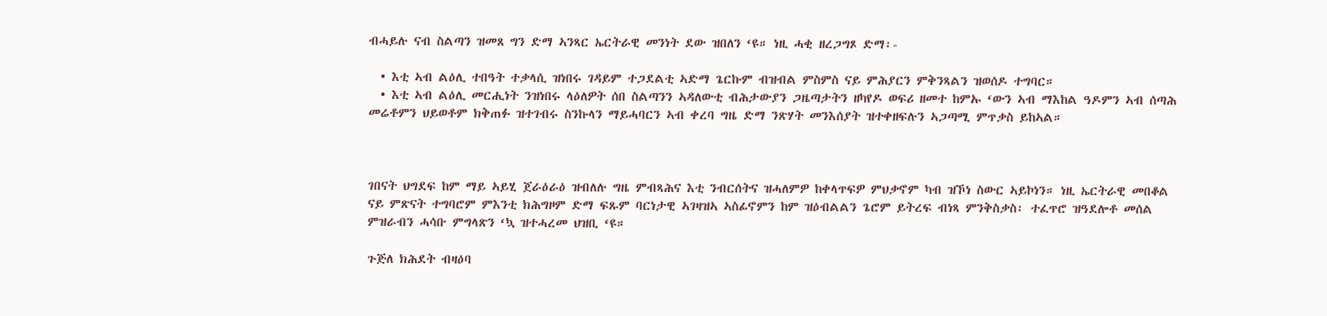ብሓይሉ ናብ ስልጣን ዝመጸ ግን ድማ ኣንጻር ኤርትራዊ መንነት ደው ዝበለን ‘ዩ። ነዚ ሓቂ ዘረጋግጾ ድማ፡-

  • እቲ ኣብ ልዕሊ ተበዓት ተቃላሲ ዝነበሩ ገዳይም ተጋደልቲ ኣድማ ጌርኩም ብዝብል ምስምስ ናይ ምሕያርን ምቅንጻልን ዝወሰዶ ተግባር።
  • እቲ ኣብ ልዕሊ መርሒነት ንዝነበሩ ላዕለዎት ሰበ ስልጣንን ኣዳለውቲ ብሕታውያን ጋዜጣታትን ዘካየዶ ወፍሪ ዘመተ ከምኡ ‘ውን ኣብ ማእከል ዓዶምን ኣብ ሰጣሕ መሬቶምን ህይወቶም ክቅጠፉ ዝተገብሩ ስንኩላን ማይሓባርን ኣብ ቀረባ ግዜ ድማ ንጽሃት መንእሰያት ዝተቀዘፍሉን ኣጋጣሚ ምጥቃስ ይከኣል።



ገበናት ህግደፍ ከም ማይ ኣይሂ ጀራዕራዕ ዝብለሉ ግዜ ምብጻሕና እቲ ንብርሰትና ዝሓለምዎ ከቀላጥፍዎ ምህቃኖም ካብ ዝኾነ ስውር ኣይኮነን። ነዚ ኤርትራዊ መበቆል ናይ ምጽናት ተግባሮም ምእንቲ ክሕግዞም ድማ ፍጹም ባርነታዊ ኣገዛዝኣ ኣስፊኖምን ከም ዝዕብልልን ጌሮም ይትረፍ ብነጻ ምንቅስቃስ፡ ተፈጥሮ ዝዓደሎቶ መሰል ምዝራብን ሓሳቡ ምግላጽን ‘ኳ ዝተሓረመ ህዝቢ ‘ዩ።

ጉጅለ ክሕደት ብዛዕባ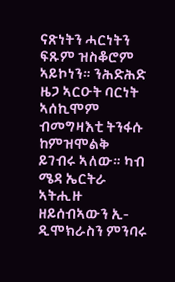ናጽነትን ሓርነትን ፍጹም ዝስቆሮም ኣይኮነን። ንሕድሕድ ዜጋ ኣርዑት ባርነት ኣሰኪሞም ብመግዛእቲ ትንፋሱ ከምዝሞልቅ ይገብሩ ኣለው። ካብ ሜዳ ኤርትራ ኣትሒዙ ዘይሰብኣውን ኢ-ዲሞክራስን ምንባሩ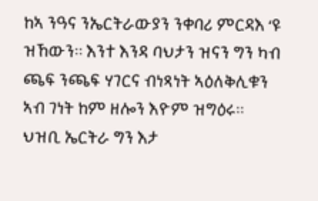ከኣ ንዓና ንኤርትራውያን ንቀባሪ ምርዳእ ‘ዩ ዝኸውን። እንተ እንዳ ባህታን ዝናን ግን ካብ ጫፍ ንጫፍ ሃገርና ብነጻነት ኣዕለቅሊቁን ኣብ ገነት ከም ዘሎን እዮም ዝግዕሩ። ህዝቢ ኤርትራ ግን እታ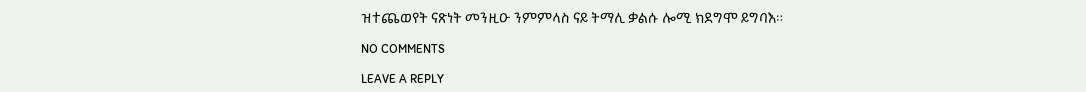ዝተጨወየት ናጽነት መንዚዑ ንምምላስ ናይ ትማሊ ቃልሱ ሎሚ ክደግሞ ይግባእ።

NO COMMENTS

LEAVE A REPLY